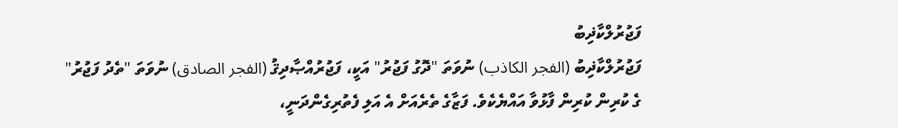ފަޖުރުލްކާޛިބު
ފަޖުރުލްކާޛިބު (الفجر الكاذب) ނުވަތަ "ދޮގު ފަޖުރު" އަކީ، ފަޖުރުއްޞާދިޤު (الفجر الصادق) ނުވަތަ "ތެދު ފަޖުރު" ގެ ކުރިން ކުރިން ފާޅުވާ އައްޔެކެވެ. ފަޒާގެ ތެރެއަށް އެ އަލި ފެތުރިގެންދަނީ،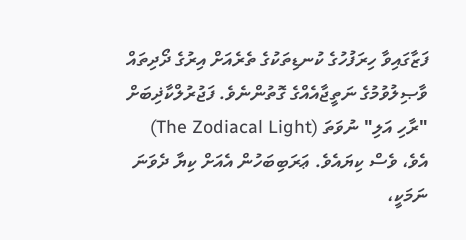ފަޒާގައިވާ ހިރަފުހުގެ ކުނޑިތަކުގެ ތެރެއަށް އިރުގެ ދޯދިތައް ވާޞިލުވުމުގެ ނަތީޖާއެއްގެ ގޮތުންނެވެ. ފަޖުރުލްކާޛިބަށް "ރާހި އަލި" ނުވަތަ (The Zodiacal Light) އެވެ، ވެސް ކިޔައެވެ. ޢަރަބިބަހުން އެއަށް ކިޔާ ދެވަނަ ނަމަކީ،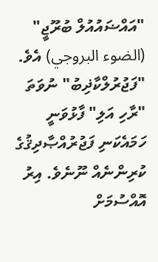"އައްޟައުއުލް ބުރޫޖީ" (الضوء البروجي) އެވެ.
"ފަޖުރުލްކާޛިބު" ނުވަތަ "ރާހި އަލި" ފާޅުވަނީ ހަމައެކަނި ފަޖުރުއްޞާދިޤުގެ ކުރިންނެއް ނޫނެވެ. އިރު އޮއްސުމަށް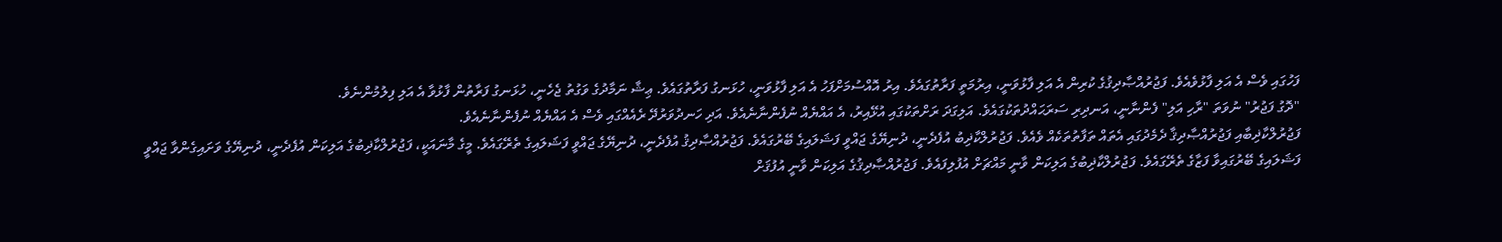ފަހުގައި ވެސް އެ އަލި ފާޅުވެއެވެ. ފަޖުރުއްޞާދިޤުގެ ކުރިން އެ އަލި ފާޅުވަނީ، އިރުމަތީ ފަރާތުގައެވެ. އިރު އޮއްސުމަށްފަހު އެ އަލި ފާޅުވަނީ، ހުޅަނގު ފަރާތުގައެވެ. ޢިޝާ ނަމާދުގެ ވަގުތު ޖެހެނީ، ހުޅަނގު ފަރާތުން ފާޅުވާ އެ އަލި ފިލުމުންނެވެ.
"ދޮގު ފަޖުރު" ނުވަތަ "ރާހި އަލި" ފެންނާނީ، އަނދިރި ސަރަޙައްދުތަކުގައެވެ. އަލިގަދަ ރަށްތަކުގައި އުޅޭއިރު، އެ އައްޔެއް ނުފެންނާނެއެވެ. އަދި ހަނދުވަރުދޭ ރެއެއްގައި ވެސް އެ އައްޔެއް ނުފެންނާނެއެވެ.
ފަޖުރުލްކާޛިބާއި ފަޖުރުއްޞާދިޤާ ދެމެދުގައި އެތައް ތަފާތުތަކެއް ވެއެވެ. ފަޖުރުލްކާޛިބު އުފެދެނީ، ދުނިޔޭގެ ޖައްވީ ފަޝަލައިގެ ބޭރުގައެވެ. ފަޖުރުއްޞާދިޤު އުފެދެނީ، ދުނިޔޭގެ ޖައްވީ ފަޝަލައިގެ ތެރޭގައެވެ. މީގެ މާނައަކީ، ފަޖުރުލްކާޛިބުގެ އަލިކަން އުފެދެނީ، ދުނިޔޭގެ ވަށައިގެންވާ ޖައްވީ ފަޝަލައިގެ ބޭރުގައިވާ ފަޒާގެ ތެރޭގައެވެ. ފަޖުރުލްކާޛިބުގެ އަލިކަން ވާނީ މައްޗަށް އުފުލިފައެވެ. ފަޖުރުއްޞާދިޤުގެ އަލިކަން ވާނީ އުފުޤަށް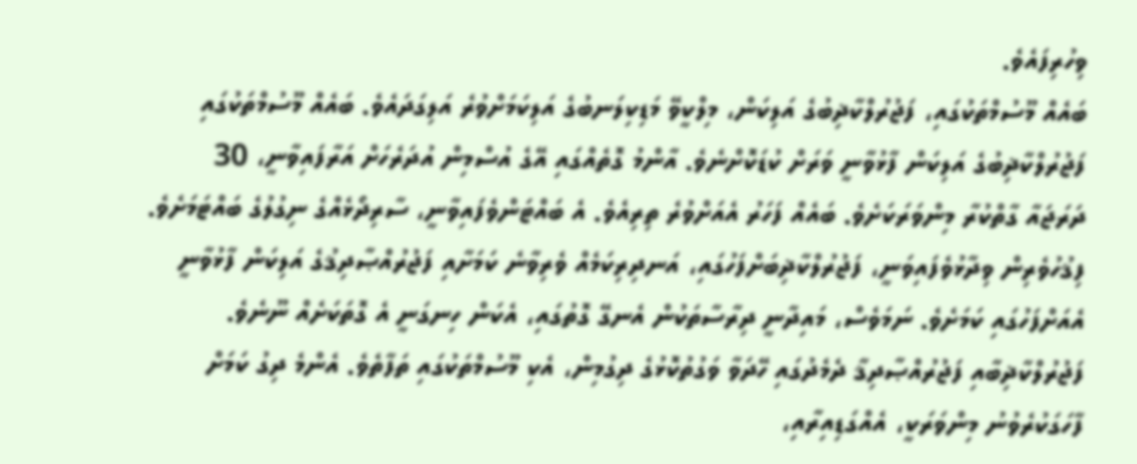ވިހުރިފައެވެ.
ބައެއް މޫސުމްތަކުގައި، ފަޖުރުލްކާޛިބުގެ އަލިކަން، މިލްކީވޭ މަޑިކިލަނބުގެ އަލިކަމަށްވުރެ އަލިގަދައެވެ. ބައެއް މޫސުމްތަކުގައި ފަޖުރުލްކާޛިބުގެ އަލިކަން ފާޅުވާނީ ވަރަށް ކުޑަކޮށްނެވެ. އާންމު ގޮތެއްގައި އޭގެ އުސްމިން އުދަރެހަށް އަރާފައިވާނީ، 30 ދަރަޖައާ ގާތްކުރާ މިންވަރަކަށެވެ. ބައެއް ފަހަރު އެއަށްވުރެ ތިރިއެވެ. އެ ބައްޓަންވެފައިވާނީ، ސާރިދޯޅެއްގެ ނިގުލުގެ ބައްޓަމަށެވެ.
ފިޤުހުވެރިން ވިދާޅުވެފައިވަނީ، ފަޖުރުލްކާޛިބަށްފަހުގައި، އަނދިރިކަމެއް ވެރިވާނެ ކަމަށާއި ފަޖުރުއްޞާދިޤުގެ އަލިކަން ފާޅުވާނީ އެއަށްފަހުގައި ކަމަށެވެ. ނަމަވެސް، މައިދާނީ ދިރާސާތަކުން އެނގޭ ގޮތުގައި، އެކަން ހިނގަނީ އެ ގޮތަކަށެއް ނޫނެވެ. ފަޖުރުލްކާޛިބާއި ފަޖުރުއްޞާދިޤާ ދެމެދުގައި ހޭދަވާ ވަގުތުކޮޅުގެ ދިގުމިން، އެކި މޫސުމްތަކުގައި ތަފާތެވެ. އެންމެ ދިގު ކަމަށް ފާހަގަކުރެވުނު މިންވަރަކީ، އެއްގަޑިއިރާއި،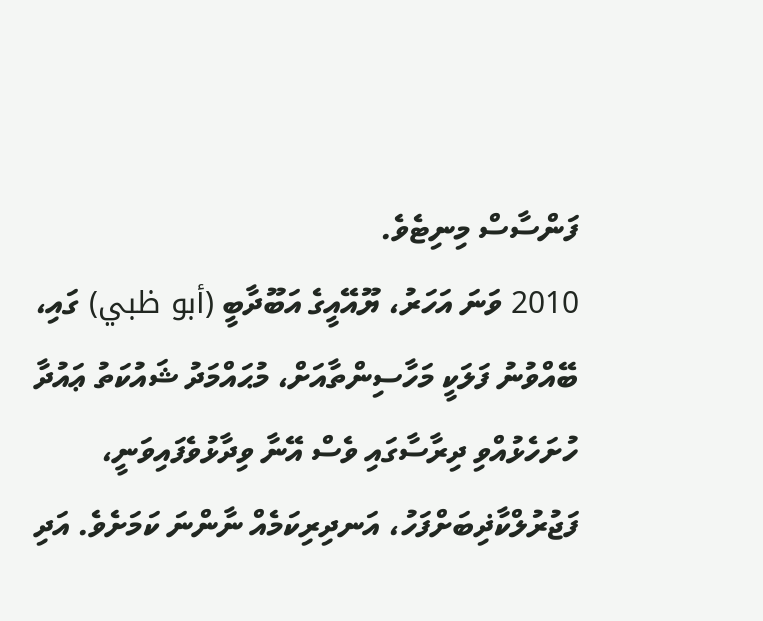ފަންސާސް މިނިޓެވެ.
2010 ވަނަ އަހަރު، ޔޫއޭއީގެ އަބޫދާބީ (أبو ظبي) ގައި، ބޭއްވުނު ފަލަކީ މަހާސިންތާއަށް، މުޙައްމަދު ޝައުކަތު ޢައުދާ ހުށަހެޅުއްވި ދިރާސާގައި ވެސް އޭނާ ވިދާޅުވެފައިވަނީ، ފަޖުރުލްކާޛިބަށްފަހު، އަނދިރިކަމެއް ނާންނަ ކަމަށެވެ. އަދި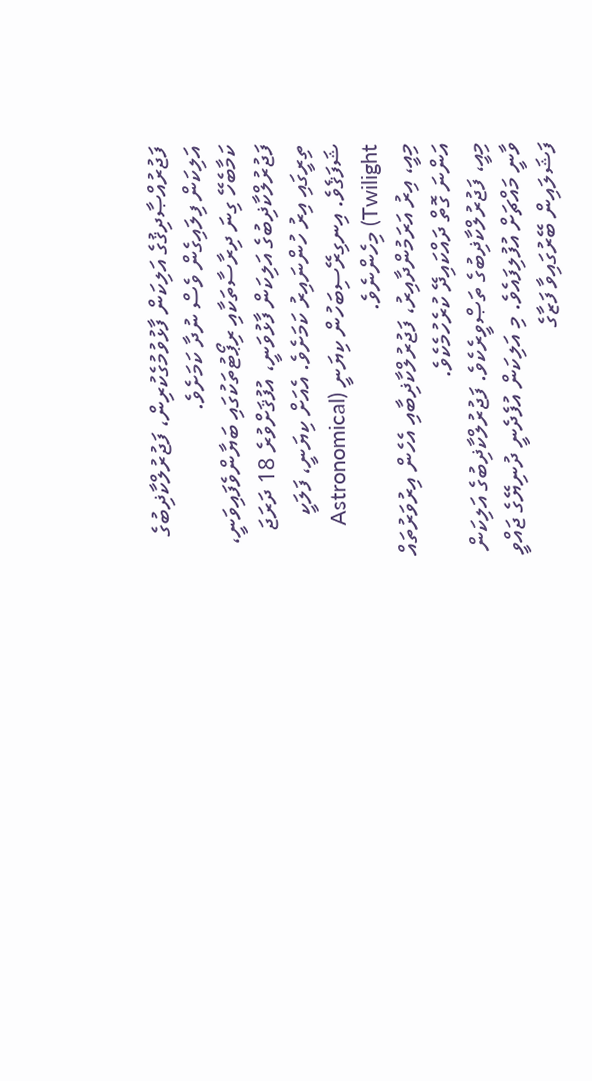ފަޖުރުއްޞާދިޤުގެ އަލިކަން ފާޅުވުމުގެކުރިން، ފަޖުރުލްކާޛިބުގެ އަލިކަން ފިލައިގެން ވެސް ނުދާ ކަމަށެވެ.
ކަމާބެހޭ ގިނަ ދިރާސާތަކާއި ރިޕޯޓުތަކުގައި ބަޔާންވެފައިވަނީ، ފަޖުރުލްކާޛިބުގެ އަލިކަން ފާޅުވަނީ، އުފުޤަށްވުރެ 18 ދަރަޖަ ތިރީގައި އިރު ހުންނައިރު ކަމަށެވެ. އެއަށް ކިޔަނީ، ފަލަކީ ޝަފަޤެވެ. އިނގިރޭސިބަހުން ކިޔަނީ (Astronomical Twilight) މިހެންނެވެ.
މިއީ، އިރު އަރަމުންދާއިރު، ފަޖުރުލްކާޛިބާއި އެހެން އިރުވަރުތައް އަންނަ ގޮތް ދައްކައިދޭ ކުރެހުމެކެވެ.
މިއީ، ފަޖުރުލްކާޛިބުގެ ތަޞްވީރެކެވެ. ފަޖުރުލްކާޛިބުގެ އަލިކަން ވާނީ މައްޗަށް އުފުލިފައެވެ. މި އަލިކަން އުފެދެނީ ދުނިޔޭގެ ޖައްވީ ފަޝަލައިން ބޭރުގައިވާ ފަޒާގެ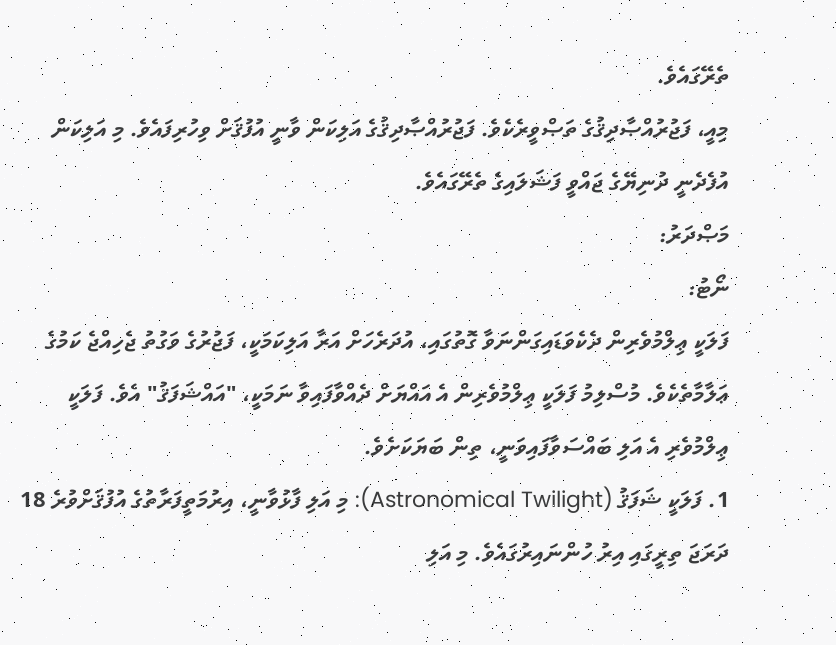ތެރޭގައެވެ.
މިއީ، ފަޖުރުއްޞާދިޤުގެ ތަޞްވީރެކެވެ. ފަޖުރުއްޞާދިޤުގެ އަލިކަން ވާނީ އުފުޤަށް ވިހުރިފައެވެ. މި އަލިކަން އުފެދެނީ ދުނިޔޭގެ ޖައްވީ ފަޝަލައިގެ ތެރޭގައެވެ.
މަޞްދަރު:
ނޯޓު:
ފަލަކީ ޢިލްމުވެރިން ދެކެވަޑައިގަންނަވާ ގޮތުގައި، އުދަރެހަށް އަރާ އަލިކަމަކީ، ފަޖުރުގެ ވަގުތު ޖެހިއްޖެ ކަމުގެ ޢަލާމާތެކެވެ. މުސްލިމު ފަލަކީ ޢިލްމުވެރިން އެ އައްޔަށް ދެއްވާފައިވާ ނަމަކީ، "އައްޝަފަޤު" އެވެ. ފަލަކީ ޢިލްމުވެރި އެ އަލި ބައްސަވާފައިވަނީ، ތިން ބަޔަކަށެވެ.
1. ފަލަކީ ޝަފަޤު (Astronomical Twilight): މި އަލި ފާޅުވާނީ، އިރުމަތީފަރާތުގެ އުފުޤަށްވުރެ 18 ދަރަޖަ ތިރީގައި އިރު ހުންނައިރުގައެވެ. މި އަލި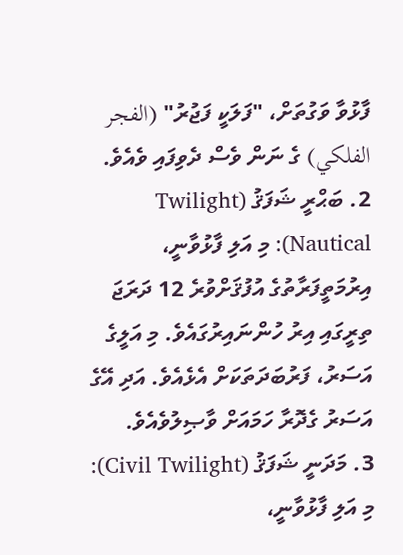ފާޅުވާ ވަގުތަށް، "ފަލަކީ ފަޖުރު" (الفجر الفلكي) ގެ ނަން ވެސް ދެވިފައި ވެއެވެ.
2. ބަޙްރީ ޝަފަޤު (Twilight Nautical): މި އަލި ފާޅުވާނީ، އިރުމަތީފަރާތުގެ އުފުޤަށްވުރެ 12 ދަރަޖަ ތިރީގައި އިރު ހުންނައިރުގައެވެ. މި އަލީގެ އަސަރު، ފަރުބަދަތަކަށް އެޅެއެވެ. އަދި އޭގެ އަސަރު ގެދޮރާ ހަމައަށް ވާޞިލުވެއެވެ.
3. މަދަނީ ޝަފަޤު (Civil Twilight): މި އަލި ފާޅުވާނީ،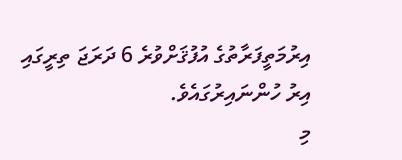އިރުމަތީފަރާތުގެ އުފުޤަށްވުރެ 6 ދަރަޖަ ތިރީގައި އިރު ހުންނައިރުގައެވެ.
މި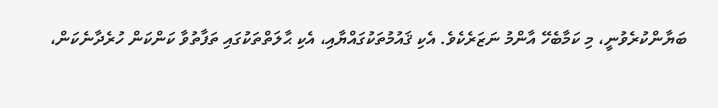ބަޔާންކުރެވުނީ، މި ކަމާބެހޭ އާންމު ނަޒަރެކެވެ. އެކި ޤައުމުތަކުގައްޔާއި، އެކި ޙާލަތްތަކުގައި ތަފާތުވާ ކަންކަން ހުރެދާނެކަން،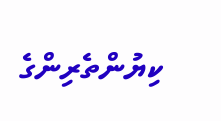ކިޔުންތެރިންގެ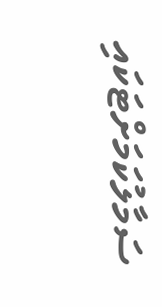ސަމާލުކަމަށްޓަކައި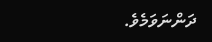ދަންނަވަމެވެ.